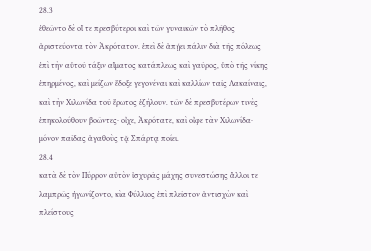28.3
ἐθεῶντο δὲ οἵ τε πρεσβύτεροι καὶ τῶν γυναικῶν τὸ πλῆθος ἀριστεύοντα τὸν Ἀκρότατον. ἐπεὶ δὲ ἀπῄει πάλιν διὰ τῆς πόλεως ἐπὶ τὴν αὑτοῦ τάξιν αἵματος κατάπλεως καὶ γαῦρος, ὑπὸ τῆς νίκης ἐπηρμένος, καὶ μείζων ἔδοξε γεγονέναι καὶ καλλίων ταῖς Λακαίναις, καὶ τὴν Χιλωνίδα τοῦ ἔρωτος ἐζήλουν. τῶν δὲ πρεσβυτέρων τινὲς ἐπηκολούθουν βοῶντες· οἶχε, Ἀκρότατε, καὶ οἶφε τὰν Χιλωνίδα· μόνον παῖδας ἀγαθοὺς τᾷ Σπάρτᾳ ποίει.
28.4
κατὰ δὲ τὸν Πύρρον αὐτὸν ἰσχυρᾶς μάχης συνεστώσης ἄλλοι τε λαμπρῶς ἠγωνίζοντο, κὶα Φύλλιος ἐπὶ πλεῖστον ἀντισχὼν καὶ πλείστους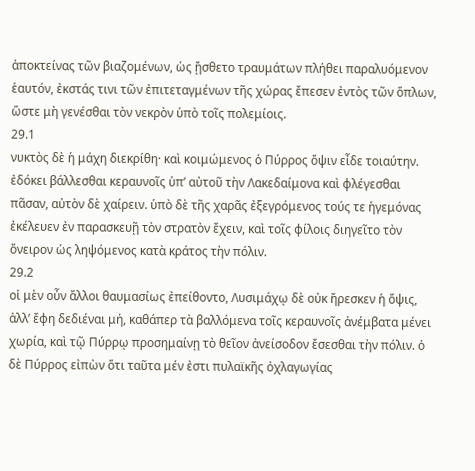ἀποκτείνας τῶν βιαζομένων, ὡς ᾔσθετο τραυμάτων πλήθει παραλυόμενον ἑαυτόν, ἐκστάς τινι τῶν ἐπιτεταγμένων τῆς χώρας ἔπεσεν ἐντὸς τῶν ὅπλων, ὥστε μὴ γενέσθαι τὸν νεκρὸν ὑπὸ τοῖς πολεμίοις.
29.1
νυκτὸς δὲ ἡ μάχη διεκρίθη· καὶ κοιμώμενος ὁ Πύρρος ὄψιν εἶδε τοιαύτην. ἐδόκει βάλλεσθαι κεραυνοῖς ὑπʼ αὐτοῦ τὴν Λακεδαίμονα καὶ φλέγεσθαι πᾶσαν, αὐτὸν δὲ χαίρειν. ὑπὸ δὲ τῆς χαρᾶς ἐξεγρόμενος τούς τε ἡγεμόνας ἐκέλευεν ἐν παρασκευῇ τὸν στρατὸν ἔχειν, καὶ τοῖς φίλοις διηγεῖτο τὸν ὄνειρον ὡς ληψόμενος κατὰ κράτος τὴν πόλιν.
29.2
οἱ μὲν οὖν ἄλλοι θαυμασίως ἐπείθοντο, Λυσιμάχῳ δὲ οὐκ ἤρεσκεν ἡ ὄψις, ἀλλʼ ἔφη δεδιέναι μή, καθάπερ τὰ βαλλόμενα τοῖς κεραυνοῖς ἀνέμβατα μένει χωρία, καὶ τῷ Πύρρῳ προσημαίνῃ τὸ θεῖον ἀνείσοδον ἔσεσθαι τὴν πόλιν. ὁ δὲ Πύρρος εἰπὼν ὅτι ταῦτα μέν ἐστι πυλαϊκῆς ὀχλαγωγίας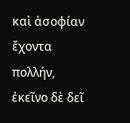καὶ ἀσοφίαν ἔχοντα πολλήν, ἐκεῖνο δὲ δεῖ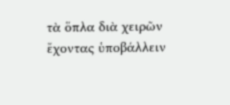τὰ ὅπλα διὰ χειρῶν ἔχοντας ὑποβάλλειν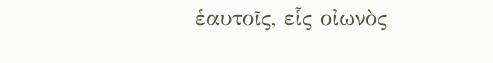ἑαυτοῖς, εἷς οἰωνὸς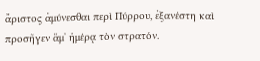ἄριστος ἀμύνεσθαι περὶ Πύρρου, ἐξανέστη καὶ προσῆγεν ἅμʼ ἡμέρᾳ τὸν στρατόν.